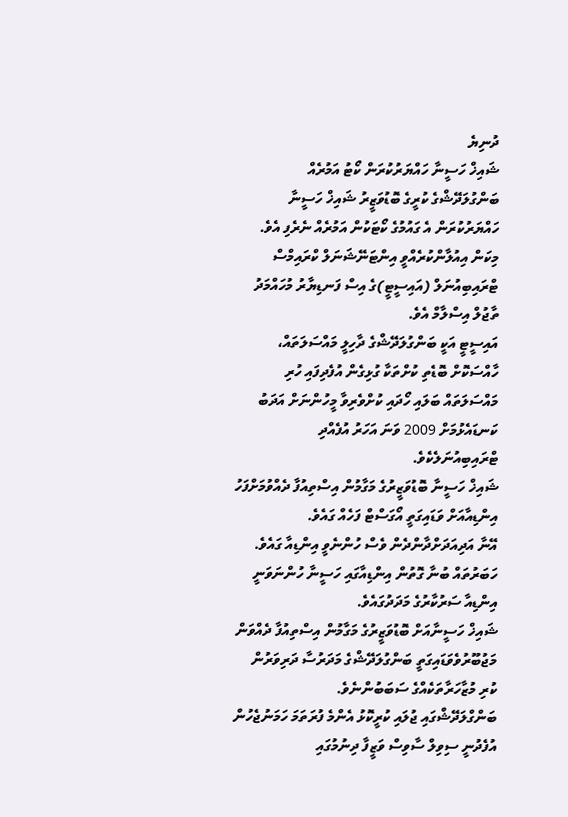ދުނިޔެ
ޝައިޚް ހަސީނާ ހައްޔަރުކުރަން ކޯޓު އަމުރެއް
ބަންގުލަދޭޝްގެ ކުރީގެ ބޮޑުވަޒީރު ޝައިޚް ހަސީނާ ހައްޔަރުކުރަން އެ ގައުމުގެ ކޯޓަކުން އަމުރެއް ނެރެފި އެވެ.
މިކަން އިއުލާންކުރެއްވީ އިންޓަނޭޝަނަލް ކްރައިމްސް ޓްރައިބިއުނަލް (އައިސީޓީ)ގެ އިސް ފަނޑިޔާރު މުހައްމަދު ތާޖުލް އިސްލާމް އެވެ.
އައިސީޓީ އަކީ ބަންގުލަދޭޝްގެ ދާހިލީ މައްސަލަތައް، ހާއްސަކޮށް ބޮޑެތި ކުށްތަކާ ގުޅިގެން އުފެދިފައި ހުރި މައްސަލަތައް ބަލައި ހޯދައި ކުށްވެރިވާ މީހުންނަށް އަދަބު ކަނޑައެޅުމަށް 2009 ވަނަ އަހަރު އުފެއްދި ޓްރައިބިއުނަލެކެވެ.
ޝައިޚް ހަސީނާ ބޮޑުވަޒީރުގެ މަގާމުން އިސްތިއުފާ ދެއްވުމަށްފަހު އިންޑިއާއަށް ވަޑައިގަތީ އޯގަސްޓް ފަހެއް ގައެވެ.
އޭނާ އަދިއަދަށްދާންދެން ވެސް ހުންނެވީ އިންޑިއާ ގައެވެ. ހަބަރުތައް ބުނާ ގޮތުން އިންޑިއާގައި ހަސީނާ ހުންނަވަނީ އިންޑިއާ ސަރުކާރުގެ މަދަދުގައެވެ.
ޝައިޚް ހަސީނާއަށް ބޮޑުވަޒީރުގެ މަގާމުން އިސްތިއުފާ ދެއްވަން މަޖުބޫރުވެވަޑައިގަތީ ބަންގުލަދޭޝްގެ މަދަރުސާ ދަރިވަރުން ކުރި މުޒާހަރާތަކެއްގެ ސަބަބުންނެވެ.
ބަންގްލަދޭޝްގައި ޖުލައި ކުރީކޮޅު އެންމެ ފުރަތަމަ ހަމަނުޖެހުން އުފެދުނީ ސިވިލް ސާވިސް ވަޒީފާ ދިނުމުގައި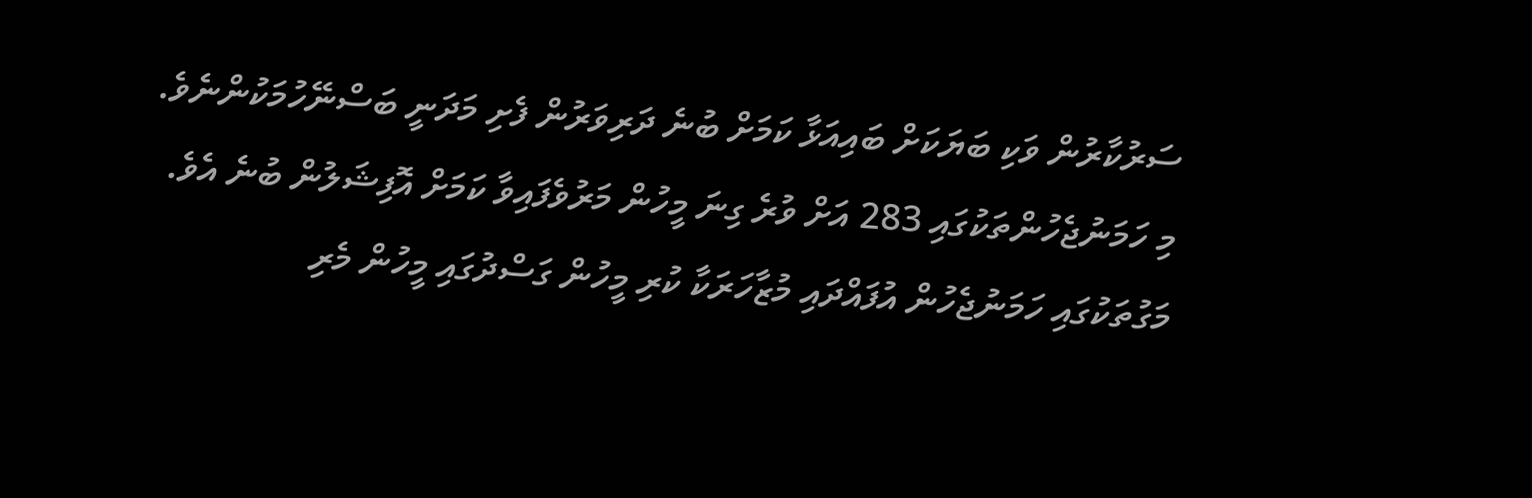ސަރުކާރުން ވަކި ބަޔަކަށް ބައިއަޅާ ކަމަށް ބުނެ ދަރިވަރުން ފެށި މަދަނީ ބަސްނޭހުމަކުންނެވެ.
މި ހަމަނުޖެހުންތަކުގައި 283 އަށް ވުރެ ގިނަ މީހުން މަރުވެފައިވާ ކަމަށް އޮފިޝަލުން ބުނެ އެވެ.
މަގުތަކުގައި ހަމަނުޖެހުން އުފައްދައި މުޒާހަރަކާ ކުރި މީހުން ގަސްދުގައި މީހުން މެރި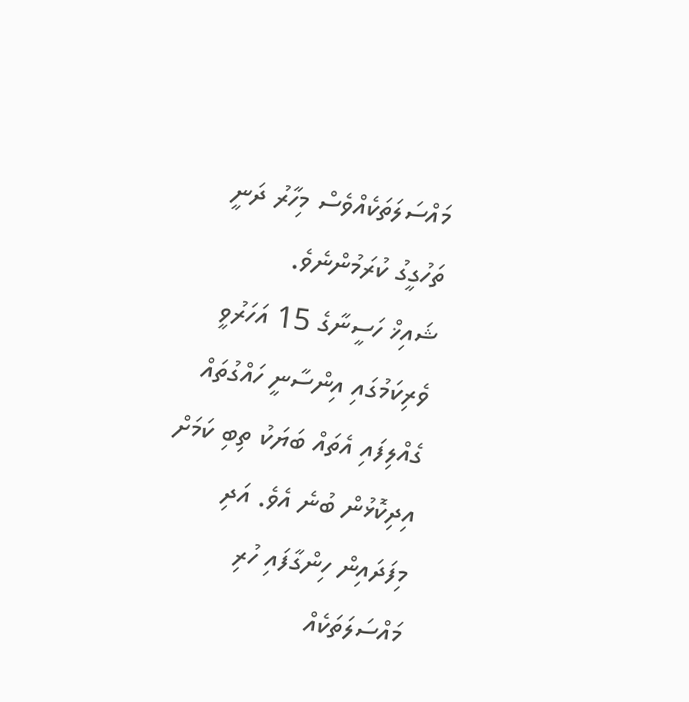މައްސަލަތަކެއްވެސް މިހާރު ދަނީ ތަހުގީގު ކުރަމުންނެވެ.
ޝައިޚް ހަސީނާގެ 15 އަހަރުވީ ވެރިކަމުގައި އިންސާނީ ހައްގުތައް ގެއްލިފައި އެތައް ބަޔަކު ތިބި ކަމަށް އިދިކޮޅުން ބުނެ އެވެ. އަދި މިފަދައިން ހިންގާފައި ހުރި މައްސަލަތަކެއް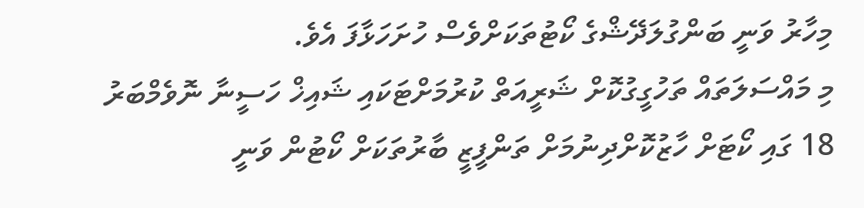މިހާރު ވަނީ ބަންގުލަދޭޝްގެ ކޯޓުތަކަށްވެސް ހުށަހަޅާފަ އެވެ.
މި މައްސަލަތައް ތަހުގީގުކޮށް ޝަރީއަތް ކުރުމަށްޓަކައި ޝައިޚް ހަސީނާ ނޮވެމްބަރު 18 ގައި ކޯޓަށް ހާޒުކޮށްދިނުމަށް ތަންފީޒީ ބާރުތަކަށް ކޯޓުން ވަނީ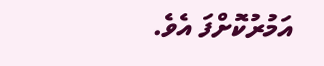އަމުރުކޮށްފަ އެވެ.